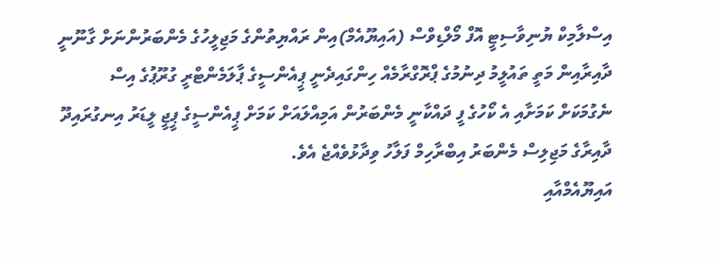އިސްލާމިކް ޔުނިވާސިޓީ އޮފް މޯލްޑިވްސް (އައިޔޫއެމް)އިން ރައްޔިތުންގެ މަޖިލީހުގެ މެންބަރުންނަށް ގާނޫނީ ދާއިރާއިން މަތީ ތައުލީމު ދިނުމުގެ ޕްރޮގްރާމެއް ހިންގައިދެނީ ޕީއެންސީގެ ޕާލަމެންޓްރީ ގުރޫޕުގެ އިސް ނެގުމަކަށް ކަމަށާއި އެ ކޯހުގެ ފީ ދައްކާނީ މެންބަރުން އަމިއްލައަށް ކަމަށް ޕީއެންސީގެ ޕީޖީ ލީޑަރު އިނގުރައިދޫ ދާއިރާގެ މަޖިލިސް މެންބަރު އިބްރާހިމް ފަލާހު ވިދާޅުވެއްޖެ އެވެ.
އައިޔޫއެމްއާއި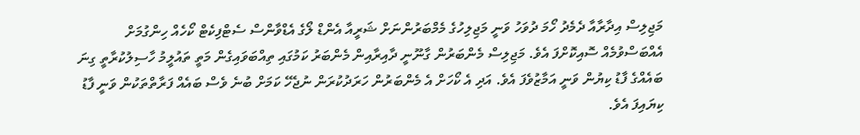މަޖިލިސް އިދާރާއާ ދެމެދު ހޯމަ ދުވަހު ވަނީ މަޖިލިހުގެ މެމްބަރުންނަށް ޝަރީއާ އެންޑް ލޯގެ އެޑްވާންސް ސެޓްފިކެޓް ކޯހެއް ހިންގުމަށް އެއްބަސްވުމެއް ސޮއިކޮށްފަ އެވެ. މަޖިލިސް މެންބަރުން ގާނޫނީ ދާއިރާއިން މެންބަރު ކަމުގައި ތިއްބަވައިގެން މަތީ ތައުލީމު ހާސިލުކުރާތީ ގިނަ ބައެއްގެ ފާޑު ކިޔުން ވަނީ އަމާޒުވެފަ އެވެ. އަދި އެ ކޯހަށް އެ މެންބަރުން ހަރަދުކުރަން ނުޖެހޭ ކަމަށް ބުނެ ވެސް ބައެއް ފަރާތްތަކުން ވަނީ ފާޑު ކިޔައިފަ އެވެ.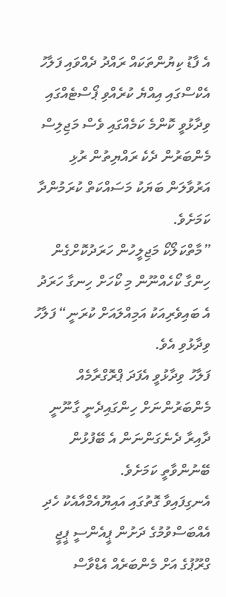އެ ފާޑު ކިޔުންތަކައް ރައްދު ދެއްވައި ފަލާހު އެކްސްގައި އިއްޔެ ކުރެއްވި ޕޯސްޓެއްގައި ވިދާޅުވީ ކޮންމެ ކަމެއްގައި ވެސް މަޖިލިސް މެންބަރުން ދެކެ ރައްޔިތުން ރުޅި އަރުވާލަން ބަޔަކު މަސައްކަތް ކުރަމުންދާ ކަމަށެވެ.
”މާތްކަލޯކޯ މަޖިލީހުން ހަރަދުކޮށްގެން ހިންގާ ކޯހެއްނޫން މި ކޯހަށް ހިނގާ ހަރަދު އެ ބައިވެރިއަކު އަމިއްލައަށް ކުރަނީ“ ފަލާހު ވިދާޅުވި އެވެ.
ފަލާހު ވިދާޅުވީ އެފަދަ ޕްރޮގްރާމެއް މެންބަރުންނަށް ހިންގައިދެނީ ގާނޫނީ ދާއިރާ ދެނެގަންނަން އެ ބޭފުޅުން ބޭނުންވާތީ ކަމަށެވެ.
އެނގިފައިވާ ގޮތުގައި އައިޔޫއެމްއާއެކު ހެދި އެއްބަސްވުމުގެ ދަށުން ޕީއެންސީ ޕީޖީ ގްރޫޕުގެ އަށް މެންބަރެއް އެޑްވާސް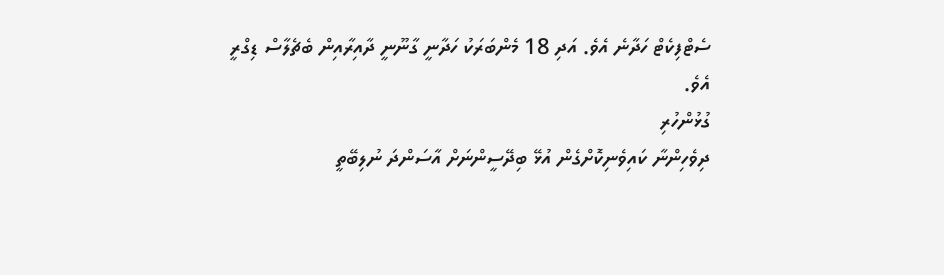ސެޓްފިކެޓް ހަދާނެ އެވެ. އަދި 18 މެންބަރަކު ހަދާނީ ގާނޫނީ ދާއިރާއިން ބެޗެލާސް ޑިގްރީ އެވެ.
ގުޅުންހުރި
ދިވެހިންނާ ކައިވެނިކޮށްގެން އުޅޭ ބިދޭސީންނަށް އާސަންދަ ނުލިބޭތީ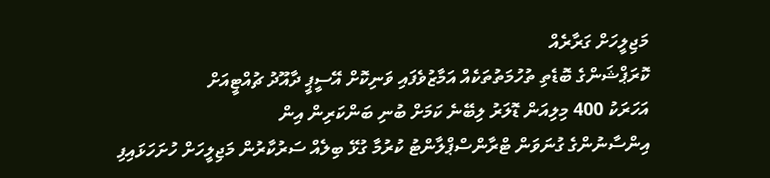މަޖިލީހަށް ގަރާރެއް
ކޮރަޕްޝަންގެ ބޮޑެތި ތުހުމަތުތަކެއް އަމާޒުވެފައި ވަނިކޮށް އޭސީޕީ ދާއޫދު ޗުއްޓީއަށް
އަހަރަކު 400 މިލިއަން ޑޮލަރު ލިބޭނެ ކަމަށް ބުނި ބަންކަރިން އިން
އިންސާނުންގެ ގުނަވަން ޓްރާންސްޕްލާންޓު ކުރުމާ ގުޅޭ ބިލެއް ސަރުކާރުން މަޖިލީހަށް ހުށަހަޅައިފި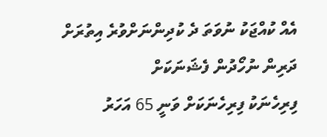އެއް ކުއްޖަކު ނުވަތަ ދެ ކުދިންނަށްވުރެ އިތުރަށް ދަރިން ނުހޯދުން ފެޝަނަކަށް
ފިރިހެނަކު ފިރިހެނަކަށް ވަނީ 65 އަހަރު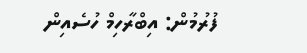ފުރުމުން: އިބްރާހިމް ހުސެއިން